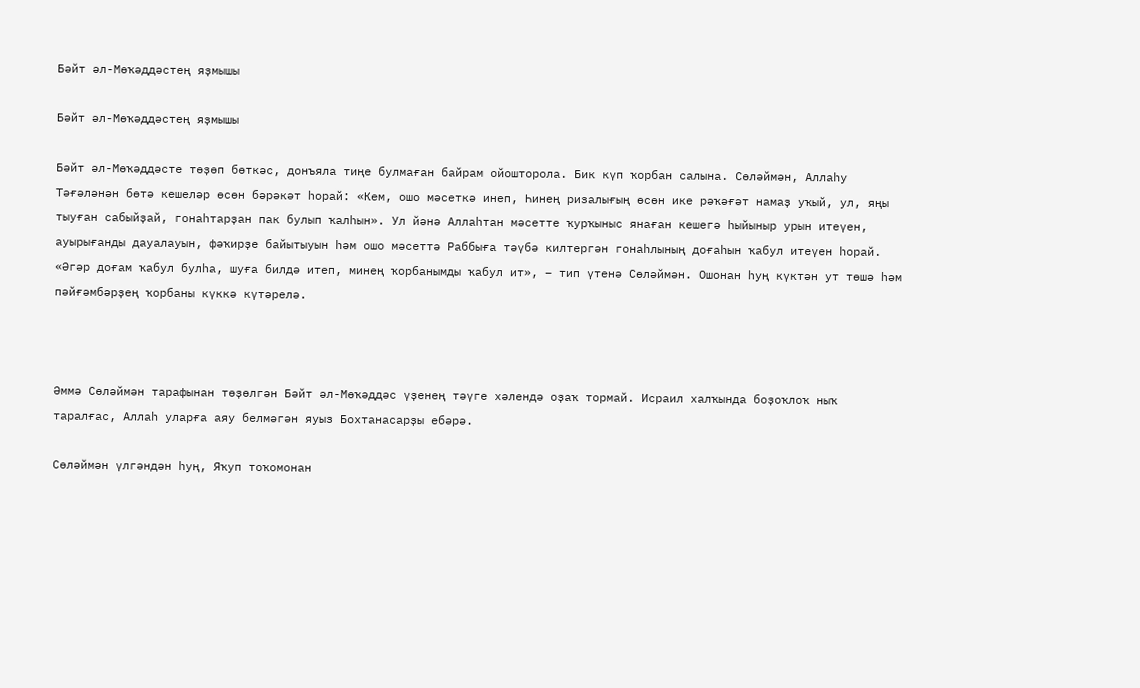Бәйт әл-Мөҡәддәстең яҙмышы

Бәйт әл-Мөҡәддәстең яҙмышы

Бәйт әл-Мөҡәддәсте төҙөп бөткәс, донъяла тиңе булмаған байрам ойошторола. Бик күп ҡорбан салына. Сөләймән, Аллаһу Тәғәләнән бөтә кешеләр өсөн бәрәкәт һорай: «Кем, ошо мәсеткә инеп, Һинең ризалығың өсөн ике рәҡәғәт намаҙ уҡый, ул, яңы тыуған сабыйҙай, гонаһтарҙан пак булып ҡалһын». Ул йәнә Аллаһтан мәсетте ҡурҡыныс янаған кешегә һыйыныр урын итеүен, ауырығанды дауалауын, фәҡирҙе байытыуын һәм ошо мәсеттә Раббыға тәүбә килтергән гонаһлының доғаһын ҡабул итеүен һорай. «Әгәр доғам ҡабул булһа, шуға билдә итеп, минең ҡорбанымды ҡабул ит», – тип үтенә Сөләймән. Ошонан һуң күктән ут төшә һәм пәйғәмбәрҙең ҡорбаны күккә күтәрелә.



Әммә Сөләймән тарафынан төҙөлгән Бәйт әл-Мөҡәддәс үҙенең тәүге хәлендә оҙаҡ тормай. Исраил халҡында боҙоҡлоҡ ныҡ таралғас, Аллаһ уларға аяу белмәгән яуыз Бохтанасарҙы ебәрә.

Сөләймән үлгәндән һуң, Яҡуп тоҡомонан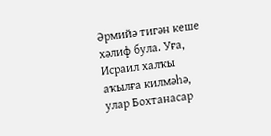Әрмийә тигән кеше хәлиф була. Уға, Исраил халҡы аҡылға килмәһә, улар Бохтанасар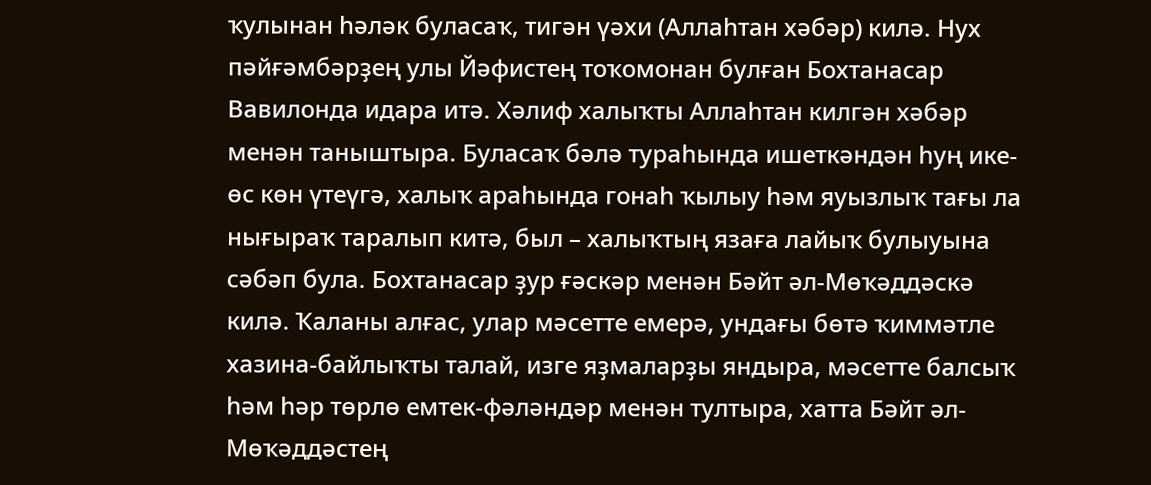ҡулынан һәләк буласаҡ, тигән үәхи (Аллаһтан хәбәр) килә. Нух пәйғәмбәрҙең улы Йәфистең тоҡомонан булған Бохтанасар Вавилонда идара итә. Хәлиф халыҡты Аллаһтан килгән хәбәр менән таныштыра. Буласаҡ бәлә тураһында ишеткәндән һуң ике-өс көн үтеүгә, халыҡ араһында гонаһ ҡылыу һәм яуызлыҡ тағы ла нығыраҡ таралып китә, был – халыҡтың язаға лайыҡ булыуына сәбәп була. Бохтанасар ҙур ғәскәр менән Бәйт әл-Мөҡәддәскә килә. Ҡаланы алғас, улар мәсетте емерә, ундағы бөтә ҡиммәтле хазина-байлыҡты талай, изге яҙмаларҙы яндыра, мәсетте балсыҡ һәм һәр төрлө емтек-фәләндәр менән тултыра, хатта Бәйт әл-Мөҡәддәстең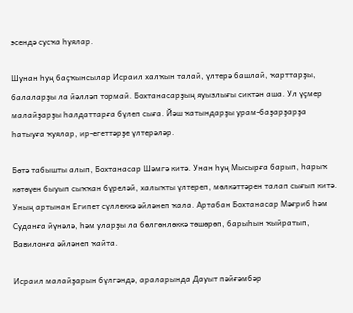эсендә сусҡа һуялар.

Шунан һуң баҫҡынсылар Исраил халҡын талай, үлтерә башлай, ҡарттарҙы, балаларҙы ла йәлләп тормай. Бохтанасарҙың яуызлығы сиктән аша. Ул үҫмер малайҙарҙы һалдаттарға бүлеп сыға. Йәш ҡатындарҙы урам-баҙарҙарҙа һатыуға ҡуялар, ир-егеттәрҙе үлтерәләр.

Бөтә табышты алып, Бохтанасар Шәмгә китә. Унан һуң Мысырға барып, һарыҡ көтөүен быуып сыҡҡан бүреләй, халыҡты үлтереп, мөлкәттәрен талап сығып китә. Уның артынан Египет сүллеккә әйләнеп ҡала. Артабан Бохтанасар Мәғриб һәм Суданға йүнәлә, һәм уларҙы ла бөлгөнлөккә төшөрөп, барыһын ҡыйратып, Вавилонға әйләнеп ҡайта.

Исраил малайҙарын бүлгәндә, араларында Дауыт пәйғәмбәр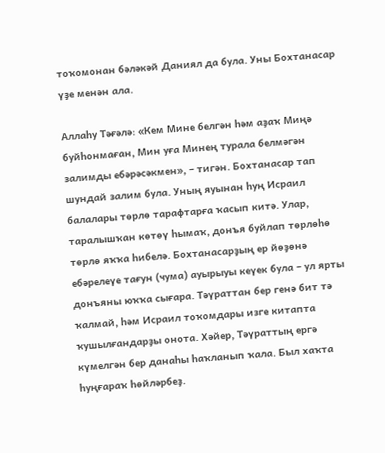тоҡомонан бәләкәй Даниял да була. Уны Бохтанасар үҙе менән ала.

Аллаһу Тәғәлә: «Кем Мине белгән һәм аҙаҡ Миңә буйһонмаған, Мин уға Минең турала белмәгән залимды ебәрәсәкмен», – тигән. Бохтанасар тап шундай залим була. Уның яуынан һуң Исраил балалары төрлө тарафтарға ҡасып китә. Улар, таралышҡан көтөү һымаҡ, донъя буйлап төрлөһө төрлө яҡҡа һибелә. Бохтанасарҙың ер йөҙөнә ебәрелеүе тағун (чума) ауырыуы кеүек була – ул ярты донъяны юҡҡа сығара. Тәүраттан бер генә бит тә ҡалмай, һәм Исраил тоҡомдары изге китапта ҡушылғандарҙы онота. Хәйер, Тәүраттың ергә күмелгән бер данаһы һаҡланып ҡала. Был хаҡта һуңғараҡ һөйләрбеҙ.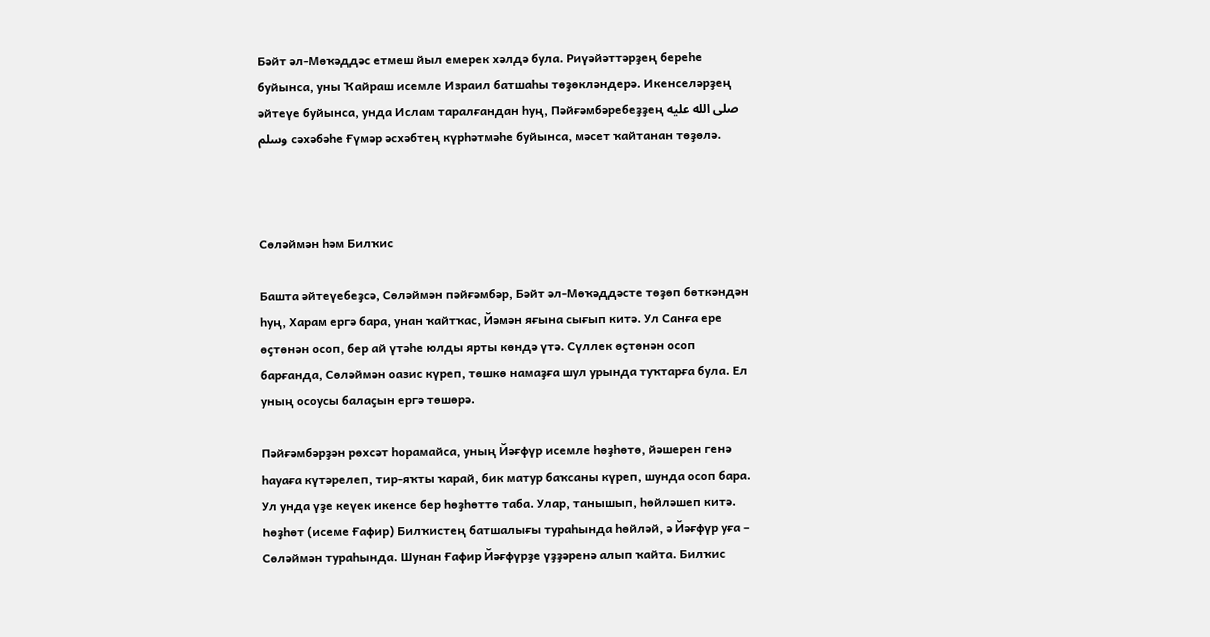Бәйт әл-Мөҡәддәс етмеш йыл емерек хәлдә була. Риүәйәттәрҙең береһе буйынса, уны Ҡайраш исемле Израил батшаһы төҙөкләндерә. Икенселәрҙең әйтеүе буйынса, унда Ислам таралғандан һуң, Пәйғәмбәребеҙҙең صلى الله عليه وسلم сәхәбәһе Ғүмәр әсхәбтең күрһәтмәһе буйынса, мәсет ҡайтанан төҙөлә.



Сөләймән һәм Билҡис

Башта әйтеүебеҙсә, Сөләймән пәйғәмбәр, Бәйт әл-Мөҡәддәсте төҙөп бөткәндән һуң, Харам ергә бара, унан ҡайтҡас, Йәмән яғына сығып китә. Ул Санға ере өҫтөнән осоп, бер ай үтәһе юлды ярты көндә үтә. Сүллек өҫтөнән осоп барғанда, Сөләймән оазис күреп, төшкө намаҙға шул урында туҡтарға була. Ел уның осоусы балаҫын ергә төшөрә.

Пәйғәмбәрҙән рөхсәт һорамайса, уның Йәғфүр исемле һөҙһөтө, йәшерен генә һауаға күтәрелеп, тир-яҡты ҡарай, бик матур баҡсаны күреп, шунда осоп бара. Ул унда үҙе кеүек икенсе бер һөҙһөттө таба. Улар, танышып, һөйләшеп китә. Һөҙһөт (исеме Ғафир) Билҡистең батшалығы тураһында һөйләй, ә Йәғфүр уға – Сөләймән тураһында. Шунан Ғафир Йәғфүрҙе үҙҙәренә алып ҡайта. Билҡис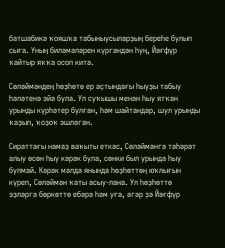батшабикә ҡояшҡа табыныусыларҙың береһе булып сыға. Уның биләмәләрен күргәндән һуң, Йәғфүр ҡайтыр яҡҡа осоп китә.

Сөләймәндең һөҙһөтө ер аҫтындағы һыуҙы табыу һәләтенә эйә була. Ул суҡышы менән һыу ятҡан урынды күрһәтер булған, һәм шайтандар, шул урынды ҡаҙып, ҡоҙоҡ эшләгән.

Сираттағы намаҙ ваҡыты еткәс, Сөләймәнгә тәһәрәт алыу өсөн һыу кәрәк була, сөнки был урында һыу булмай. Кәрәк мәлдә янында һөҙһөттөң юҡлығын күреп, Сөләймән ҡаты асыу-лана. Ул һөҙһөттө эҙләргә бөркөттө ебәрә һәм уға, әгәр ҙә Йәғфүр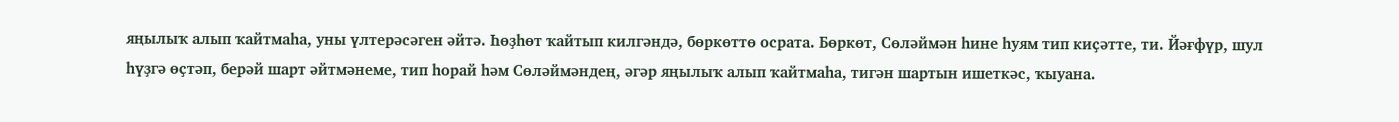яңылыҡ алып ҡайтмаһа, уны үлтерәсәген әйтә. Һөҙһөт ҡайтып килгәндә, бөркөттө осрата. Бөркөт, Сөләймән һине һуям тип киҫәтте, ти. Йәғфүр, шул һүҙгә өҫтәп, берәй шарт әйтмәнеме, тип һорай һәм Сөләймәндең, әгәр яңылыҡ алып ҡайтмаһа, тигән шартын ишеткәс, ҡыуана.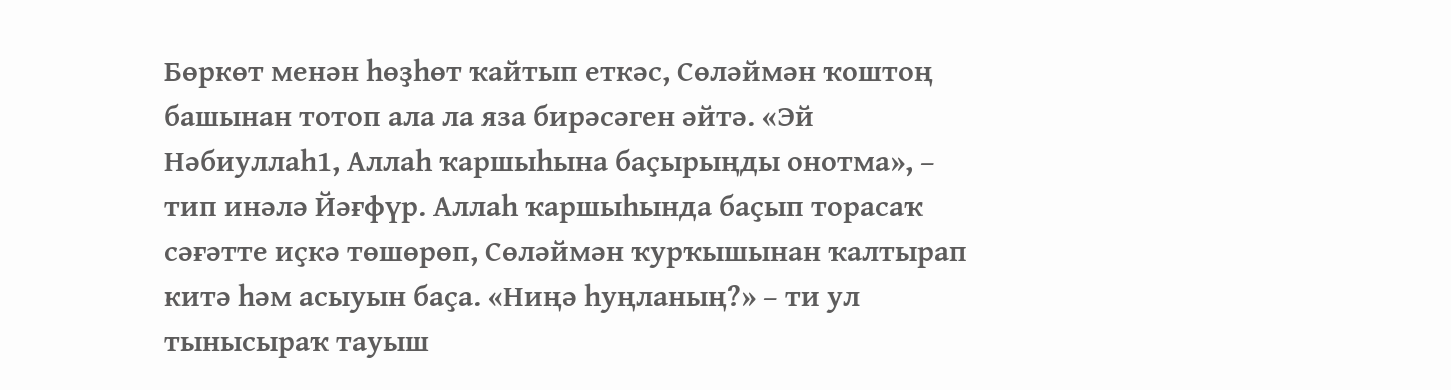Бөркөт менән һөҙһөт ҡайтып еткәс, Сөләймән ҡоштоң башынан тотоп ала ла яза бирәсәген әйтә. «Эй Нәбиуллаһ1, Аллаһ ҡаршыһына баҫырыңды онотма», – тип инәлә Йәғфүр. Аллаһ ҡаршыһында баҫып торасаҡ сәғәтте иҫкә төшөрөп, Сөләймән ҡурҡышынан ҡалтырап китә һәм асыуын баҫа. «Ниңә һуңланың?» – ти ул тынысыраҡ тауыш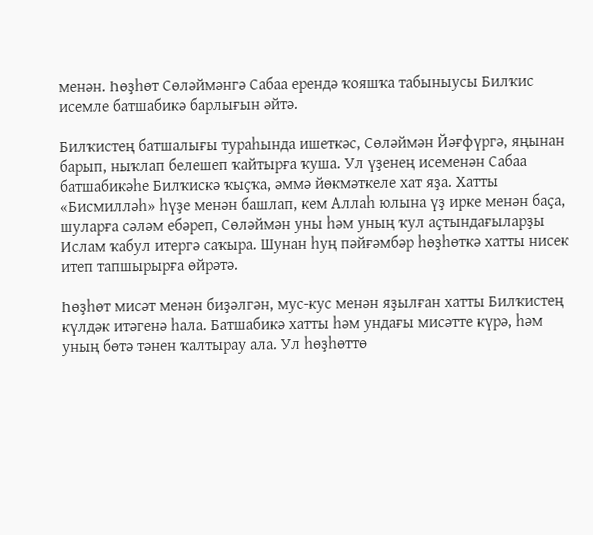менән. Һөҙһөт Сөләймәнгә Сабаа ерендә ҡояшҡа табыныусы Билҡис исемле батшабикә барлығын әйтә.

Билҡистең батшалығы тураһында ишеткәс, Сөләймән Йәғфүргә, яңынан барып, ныҡлап белешеп ҡайтырға ҡуша. Ул үҙенең исеменән Сабаа батшабикәһе Билҡискә ҡыҫҡа, әммә йөкмәткеле хат яҙа. Хатты «Бисмилләһ» һүҙе менән башлап, кем Аллаһ юлына үҙ ирке менән баҫа, шуларға сәләм ебәреп, Сөләймән уны һәм уның ҡул аҫтындағыларҙы Ислам ҡабул итергә саҡыра. Шунан һуң пәйғәмбәр һөҙһөткә хатты нисек итеп тапшырырға өйрәтә.

Һөҙһөт мисәт менән биҙәлгән, мус-кус менән яҙылған хатты Билҡистең күлдәк итәгенә һала. Батшабикә хатты һәм ундағы мисәтте күрә, һәм уның бөтә тәнен ҡалтырау ала. Ул һөҙһөттө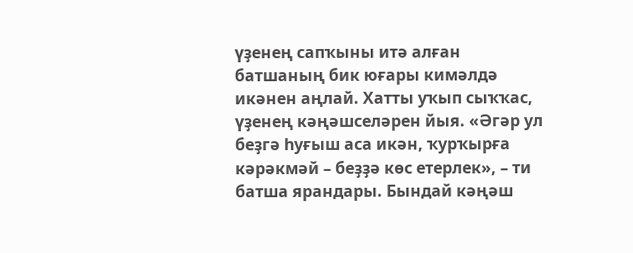үҙенең сапҡыны итә алған батшаның бик юғары кимәлдә икәнен аңлай. Хатты уҡып сыҡҡас, үҙенең кәңәшселәрен йыя. «Әгәр ул беҙгә һуғыш аса икән, ҡурҡырға кәрәкмәй – беҙҙә көс етерлек», – ти батша ярандары. Бындай кәңәш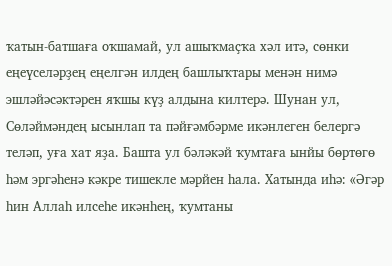ҡатын-батшаға оҡшамай, ул ашыҡмаҫҡа хәл итә, сөнки еңеүселәрҙең еңелгән илдең башлыҡтары менән нимә эшләйәсәктәрен яҡшы күҙ алдына килтерә. Шунан ул, Сөләймәндең ысынлап та пәйғәмбәрме икәнлеген белергә теләп, уға хат яҙа. Башта ул бәләкәй ҡумтаға ынйы бөртөгө һәм эргәһенә кәкре тишекле мәрйен һала. Хатында иһә: «Әгәр һин Аллаһ илсеһе икәнһең, ҡумтаны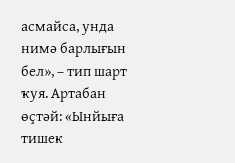асмайса, унда нимә барлығын бел», – тип шарт ҡуя. Артабан өҫтәй: «Ынйыға тишек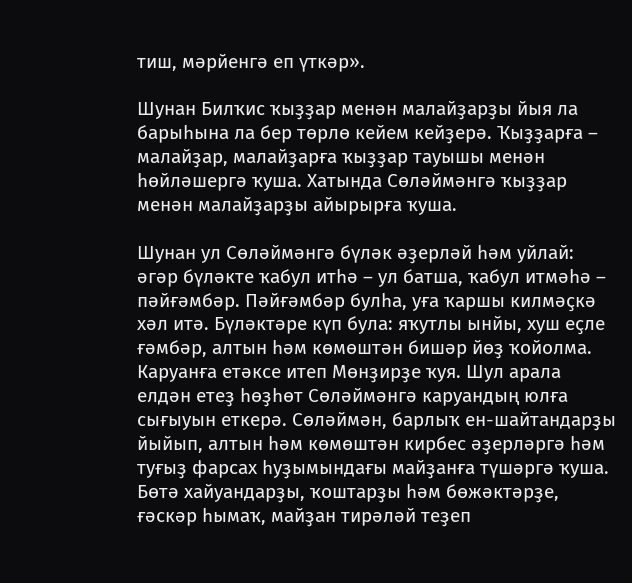тиш, мәрйенгә еп үткәр».

Шунан Билҡис ҡыҙҙар менән малайҙарҙы йыя ла барыһына ла бер төрлө кейем кейҙерә. Ҡыҙҙарға – малайҙар, малайҙарға ҡыҙҙар тауышы менән һөйләшергә ҡуша. Хатында Сөләймәнгә ҡыҙҙар менән малайҙарҙы айырырға ҡуша.

Шунан ул Сөләймәнгә бүләк әҙерләй һәм уйлай: әгәр бүләкте ҡабул итһә – ул батша, ҡабул итмәһә – пәйғәмбәр. Пәйғәмбәр булһа, уға ҡаршы килмәҫкә хәл итә. Бүләктәре күп була: яҡутлы ынйы, хуш еҫле ғәмбәр, алтын һәм көмөштән бишәр йөҙ ҡойолма. Каруанға етәксе итеп Мөнҙирҙе ҡуя. Шул арала елдән етеҙ һөҙһөт Сөләймәнгә каруандың юлға сығыуын еткерә. Сөләймән, барлыҡ ен-шайтандарҙы йыйып, алтын һәм көмөштән кирбес әҙерләргә һәм туғыҙ фарсах һуҙымындағы майҙанға түшәргә ҡуша. Бөтә хайуандарҙы, ҡоштарҙы һәм бөжәктәрҙе, ғәскәр һымаҡ, майҙан тирәләй теҙеп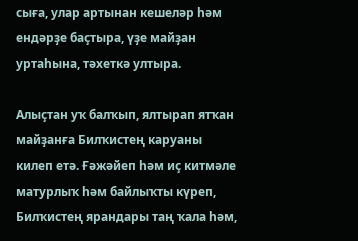сыға, улар артынан кешеләр һәм ендәрҙе баҫтыра, үҙе майҙан уртаһына, тәхеткә ултыра.

Алыҫтан уҡ балҡып, ялтырап ятҡан майҙанға Билҡистең каруаны килеп етә. Ғәжәйеп һәм иҫ китмәле матурлыҡ һәм байлыҡты күреп, Билҡистең ярандары таң ҡала һәм,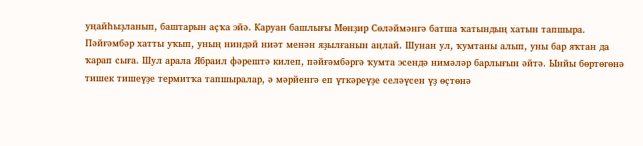уңайһыҙланып, баштарын аҫҡа эйә. Каруан башлығы Мөнҙир Сөләймәнгә батша ҡатындың хатын тапшыра. Пәйғәмбәр хатты уҡып, уның ниндәй ниәт менән яҙылғанын аңлай. Шунан ул, ҡумтаны алып, уны бар яҡтан да ҡарап сыға. Шул арала Ябраил фәрештә килеп, пәйғәмбәргә ҡумта эсендә нимәләр барлығын әйтә. Ынйы бөртөгөнә тишек тишеүҙе термитҡа тапшыралар, ә мәрйенгә еп үткәреүҙе селәүсен үҙ өҫтөнә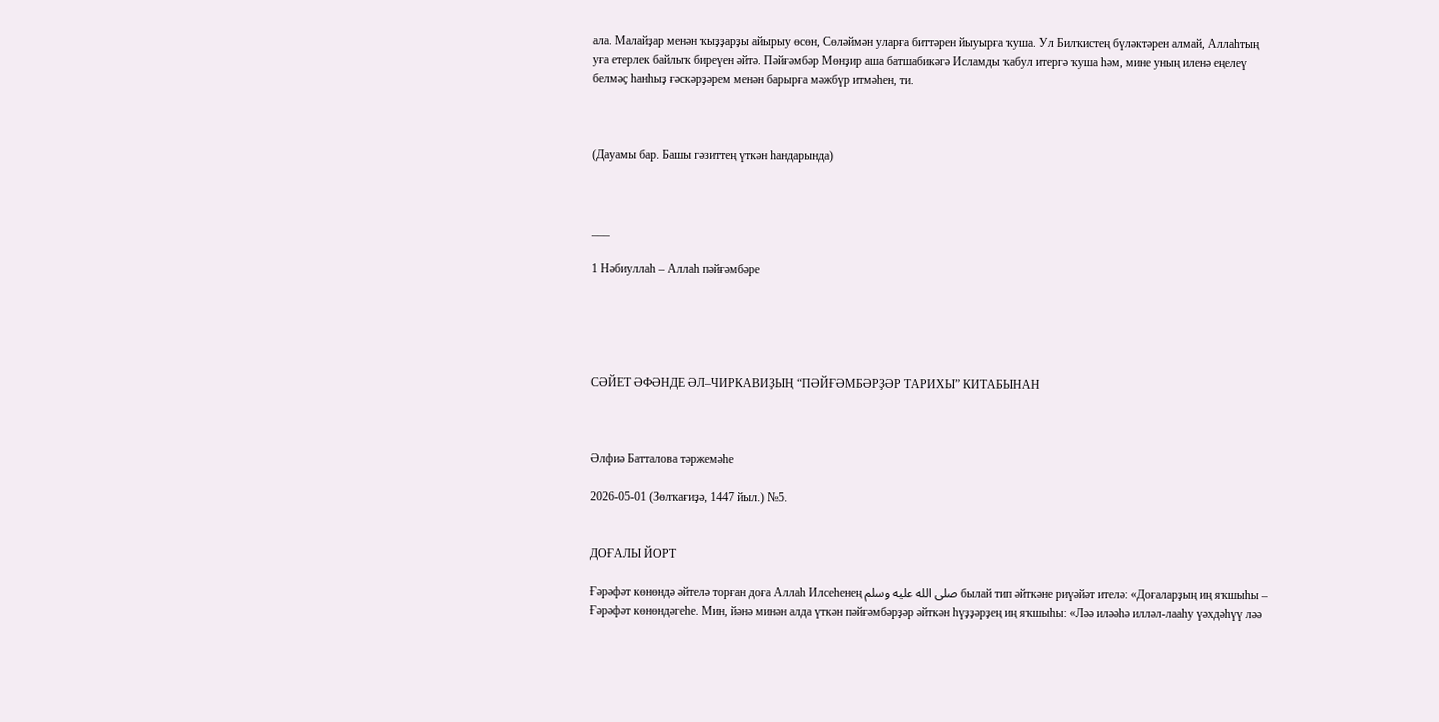ала. Малайҙар менән ҡыҙҙарҙы айырыу өсөн, Сөләймән уларға биттәрен йыуырға ҡуша. Ул Билҡистең бүләктәрен алмай, Аллаһтың уға етерлек байлыҡ биреүен әйтә. Пәйғәмбәр Мөнҙир аша батшабикәгә Исламды ҡабул итергә ҡуша һәм, мине уның иленә еңелеү белмәҫ һанһыҙ ғәскәрҙәрем менән барырға мәжбүр итмәһен, ти.



(Дауамы бар. Башы гәзиттең үткән һандарында)



___

1 Нәбиуллаһ – Аллаһ пәйғәмбәре





СӘЙЕТ ӘФӘНДЕ ӘЛ–ЧИРКАВИҘЫҢ “ПӘЙҒӘМБӘРҘӘР ТАРИХЫ” КИТАБЫНАН



Әлфиә Батталова тәржемәһе

2026-05-01 (Зөлҡағиҙә, 1447 йыл.) №5.


ДОҒАЛЫ ЙОРТ

Ғәрәфәт көнөндә әйтелә торған доға Аллаһ Илсеһенең صلى الله عليه وسلم былай тип әйткәне риүәйәт ителә: «Доғаларҙың иң яҡшыһы – Ғәрәфәт көнөндәгеһе. Мин, йәнә минән алда үткән пәйғәмбәрҙәр әйткән һүҙҙәрҙең иң яҡшыһы: «Ләә иләәһә илләл-лааһу үәхдәһүү ләә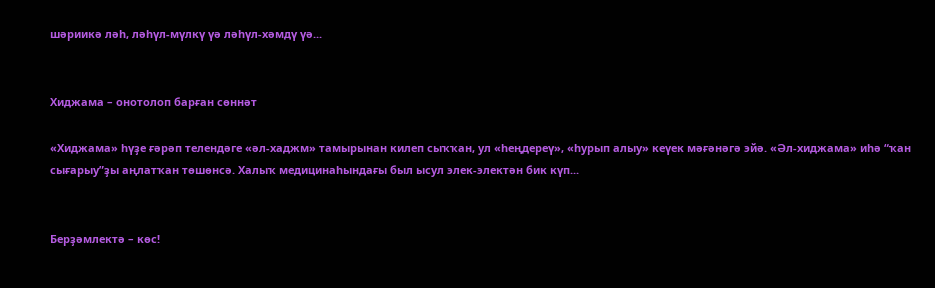шәриикә ләһ, ләһүл-мүлкү үә ләһүл-хәмдү үә...


Хиджама – онотолоп барған сөннәт

«Хиджама» һүҙе ғәрәп телендәге «әл-хаджм» тамырынан килеп сыҡҡан, ул «һеңдереү», «һурып алыу» кеүек мәғәнәгә эйә. «Әл-хиджама» иһә “ҡан сығарыу”ҙы аңлатҡан төшөнсә. Халыҡ медицинаһындағы был ысул элек-электән бик күп...


Берҙәмлектә – көс!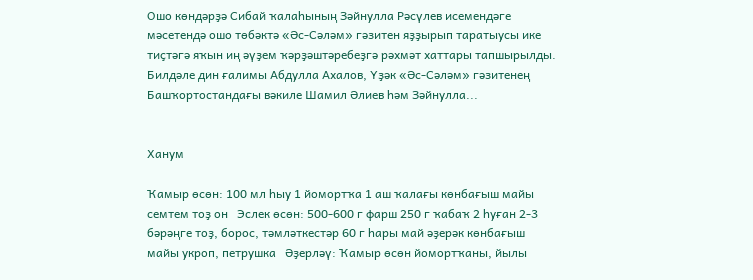Ошо көндәрҙә Сибай ҡалаһының Зәйнулла Рәсүлев исемендәге мәсетендә ошо төбәктә «Әс-Сәләм» гәзитен яҙҙырып таратыусы ике тиҫтәгә яҡын иң әүҙем ҡәрҙәштәребеҙгә рәхмәт хаттары тапшырылды.   Билдәле дин ғалимы Абдулла Ахалов, Үҙәк «Әс-Сәләм» гәзитенең Башҡортостандағы вәкиле Шамил Әлиев һәм Зәйнулла...


Ханум

Ҡамыр өсөн: 100 мл һыу 1 йомортҡа 1 аш ҡалағы көнбағыш майы семтем тоҙ он   Эслек өсөн: 500-600 г фарш 250 г ҡабаҡ 2 һуған 2-3 бәрәңге тоҙ, борос, тәмләткестәр 60 г һары май әҙерәк көнбағыш майы укроп, петрушка   Әҙерләү: Ҡамыр өсөн йомортҡаны, йылы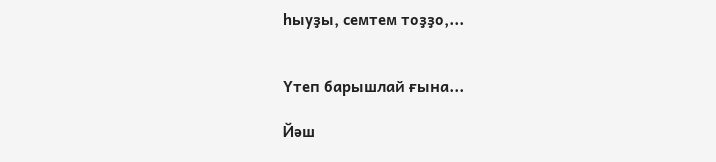һыуҙы, семтем тоҙҙо,...


Үтеп барышлай ғына...

Йәш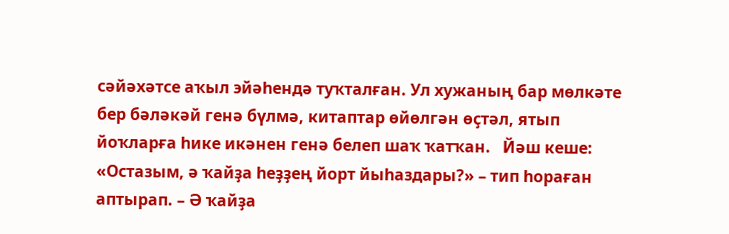сәйәхәтсе аҡыл эйәһендә туҡталған. Ул хужаның бар мөлкәте бер бәләкәй генә бүлмә, китаптар өйөлгән өҫтәл, ятып йоҡларға һике икәнен генә белеп шаҡ ҡатҡан.   Йәш кеше: «Остазым, ә ҡайҙа һеҙҙең йорт йыһаздары?» – тип һораған аптырап. – Ә ҡайҙа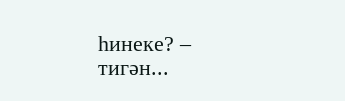һинеке? – тигән...